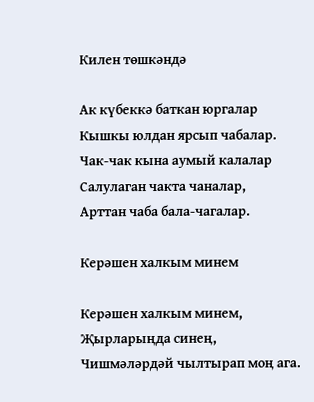Килен төшкәндә

Ак күбеккә баткан юргалар
Кышкы юлдан ярсып чабалар.
Чак-чак кына аумый калалар
Салулаган чакта чаналар,
Арттан чаба бала-чагалар.

Керәшен халкым минем

Керәшен халкым минем,
Җырларыңда синең,
Чишмәләрдәй чылтырап моң ага.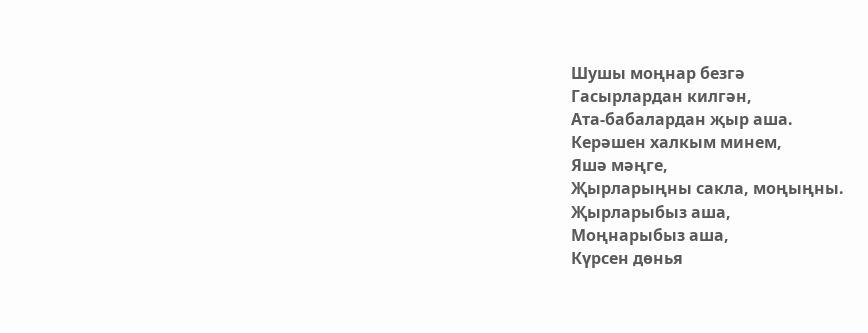Шушы моңнар безгә
Гасырлардан килгән,
Ата-бабалардан җыр аша.
Керәшен халкым минем,
Яшә мәңге,
Җырларыңны сакла, моңыңны.
Җырларыбыз аша,
Моңнарыбыз аша,
Күрсен дөнья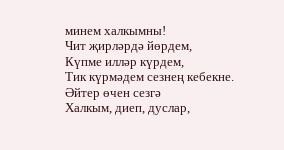минем халкымны!
Чит җирләрдә йөрдем,
Күпме илләр күрдем,
Тик күрмәдем сезнең кебекне.
Әйтер өчен сезгә
Халкым, диеп, дуслар,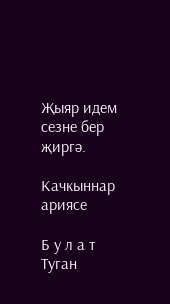Җыяр идем сезне бер җиргә.

Качкыннар ариясе

Б у л а т
Туган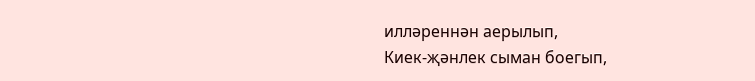илләреннән аерылып,
Киек-җәнлек сыман боегып,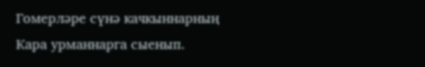Гомерләре сүнә качкыннарның
Кара урманнарга сыенып.